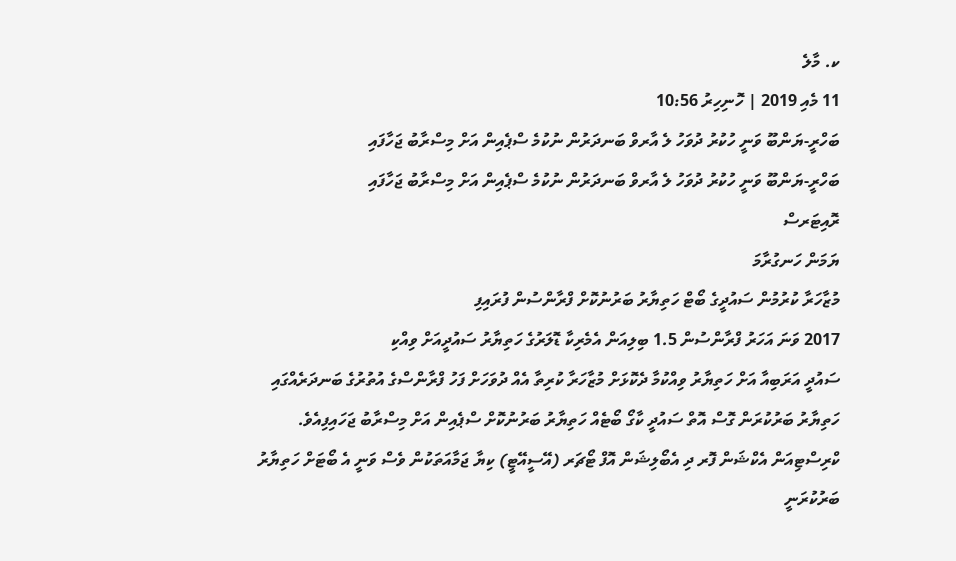ކ. މާލެ
11 މެއި 2019 | ހޮނިހިރު 10:56
ބަހްރީ-ޔަންބޫ ވަނީ ހުކުރު ދުވަހު ލެ އާރވް ބަނދަރުން ނުކުމެ ސްޕެއިން އަށް މިސްރާބު ޖަހާފައި
ބަހްރީ-ޔަންބޫ ވަނީ ހުކުރު ދުވަހު ލެ އާރވް ބަނދަރުން ނުކުމެ ސްޕެއިން އަށް މިސްރާބު ޖަހާފައި
ރޮއިޓަރސް
ޔަމަން ހަނގުރާމަ
މުޒާހަރާ ކުރުމުން ސައުދީގެ ބޯޓް ހަތިޔާރު ބަރުނުކޮށް ފްރާންސުން ފުރައިފި
2017 ވަނަ އަހަރު ފްރާންސުން 1.5 ބިލިއަން އެމެރިކާ ޑޮލަރުގެ ހަތިޔާރު ސައުދީއަށް ވިއްކި
ސައުދީ އަރަބިއާ އަށް ހަތިޔާރު ވިއްކުމާ ދެކޮޅަށް މުޒާހަރާ ކުރިތާ އެއް ދުވަހަށް ފަހު ފްރާންސްގެ އުތުރުގެ ބަނދަރެއްގައި ހަތިޔާރު ބަރުކުރަން ގޮސް އޮތް ސައުދީ ކާގޯ ބޯޓެއް ހަތިޔާރު ބަރުނުކޮށް ސްޕެއިން އަށް މިސްރާބު ޖަހައިފިއެވެ.
ކްރިސްޓިއަން އެކްޝަން ފޮރ ދި އެބޯލިޝަން އޮފް ޓޯޗަރ (އޭސީއޭޓީ) ކިޔާ ޖަމާއަތަކުން ވެސް ވަނީ އެ ބޯޓަށް ހަތިޔާރު ބަރުކުރަނީ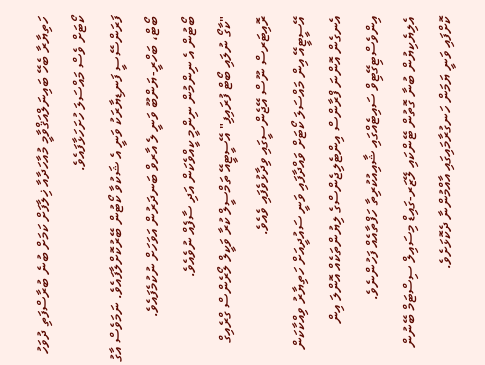ހަތިޔާރާ ބެހޭ ބައިނަލްއަޤްވާމީ މުއާހަދާއާ ޚިލާފަށް ކަމަށް ބުނެ ބުރާސްފަތި ދުވަހު ކޯޓަށް ވެސް މައްސަލަ ހުށަހަޅާފައެވެ.
ފަރަންސޭސީ ފަނޑިޔާރަކު ވަނީ އެ ޝަކުވާ ކޯޓުން ބޭރުކޮށްލާފައެވެ. ނަމަވެސް އާގު ބޯޓް، ބަހްރީ-ޔަންބޫ ވަނީ ލެ އާރވް ބަނދަރުން އަވަހަށް ނުކުމެފައެވެ.
ބޯޓުން އެ ނިންމުން ނިންމީ ކީއްވެކަން އަދި ސާފެއް ނުވެއެވެ.
"ކާގޯ ނުލައި ބޯޓް ފުރައިފި" އޭސީޓީއޭ ތަމްސީލް ކުރާ ވަކީލް ލޯރެންސް ގްރެއިގް ރޮއިޓަރސް ނޫސް އޭޖެންސީގައި ވިދާޅުވެފައި ވެއެވެ.
އޭސީޓީއޭ އިން މައްސަލަ ކޯޓަށް ވައްދާފައި ވަނީ ސައުދީއަށް ހަތިޔާރު ވިއްކާކަން އެނގެން އޮންނަ ފްރާންސް އިންޓެލިޖެންސްގެ ލިޔުންތަކެއް އޮންލަ އިން އިންވެސްޓިގޭޓިވް ސައިޓެއްގައި ޝާއިއުކުރިތާ ހަފްތާއެއް ފަހުންނެވެ.
އެލިޔެކިޔުން ބުނާ ގޮތުން ޓޭންކައި ލޭޒަރ-ގައިޑް މިސައިލް ސިސްޓަމް ބޭނުން ކޮށްފައި ވަނީ ޔަމަން ހަނގުރާމައިގައި އާއްމުންނާ ދެކޮޅަށެވެ.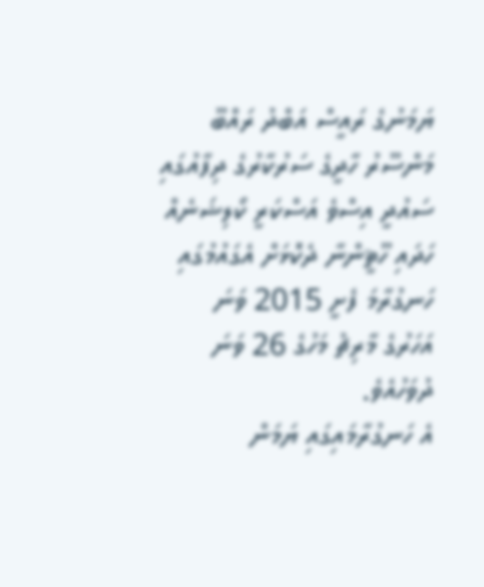ޔަމަނުގެ ރައީސް އަބްދު ރައްބޫ މަންސޫރު ހާދީގެ ސަރުކާރުގެ ދިފާއުގައި ސައުދީ އިސްވެ އަސްކަރީ ކޯލިޝަނެއް ހަދައި ހޫޘީންނާ ދެކޮޅަށް އެގައުމުގައި ހަނގުރާމަ ފެށީ 2015 ވަނަ އަހަރުގެ މާރިޗު މަހުގެ 26 ވަނަ ދުވަހުއެވެ.
އެ ހަނގުރާމައިގައި ޔަމަން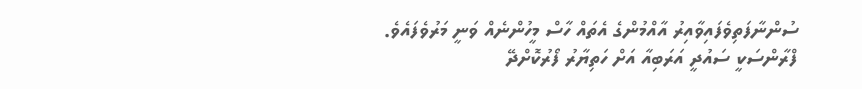ސުންނާފަތިވެފައިވާއިރު އާއްމުންގެ އެތައް ހާސް މީހުންނެއް ވަނީ މަރުވެފައެވެ.
ފްރާންސަކީ ސައުދީ އަރަބިއާ އަށް ހަތިޔާރު ފޯރުކޮށްދޭ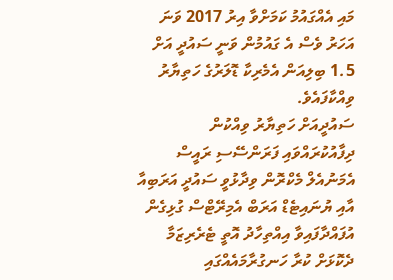މައި އެއްގައުމު ކަމަށްވާ އިރު 2017 ވަނަ އަހަރު ވެސް އެ ގައުމުން ވަނީ ސައުދީ އަށް 1.5 ބިލިއަން އެމެރިކާ ޑޮލަރުގެ ހަތިޔާރު ވިއްކާފައެވެ.
ސައުދީއަށް ހަތިޔާރު ވިއްކުން ދިފާއުކުރައްވައި ފަރަންސޭސި ރައީސް އެމަނުއެލް މެކްރޮން ވިދާޅުވީ ސައުދީ އަރަބިއާ އާއި ޔުނައިޓެޑް އަރަބް އެމިރޭޓްސް ގުޅިގެން އުފައްދާފައިވާ އިއްތިހާދު އޮތީ ޓެރެރިޒަމާ ދެކޮޅަށް ކުރާ ހަނގުރާމައެއްގައި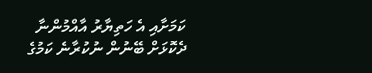ކަމަށާއި އެ ހަތިޔާރު އާއްމުންނާ ދެކޮޅަށް ބޭނުން ނުކުރާނެ ކަމުގެ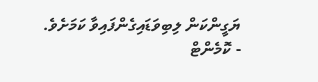ޔަގީންކަން ލިބިވަޑައިގެންފައިވާ ކަމަށެވެ.
- ކޮމެންޓް